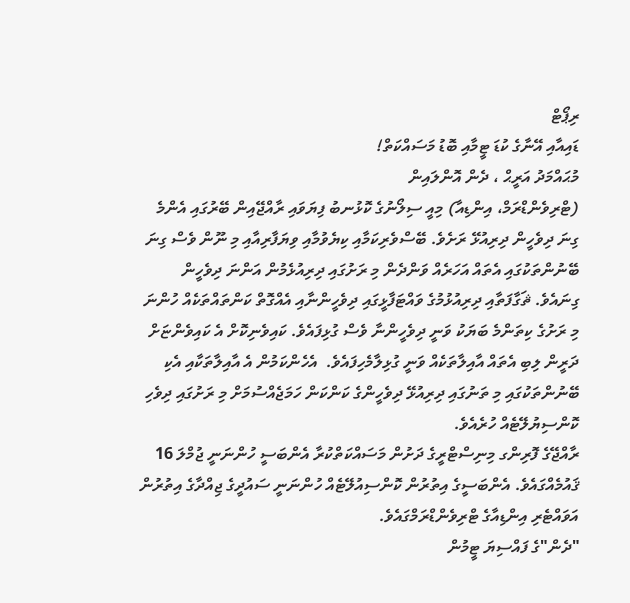ރިޕޯޓް
ޑައިއާއި އޭނާގެ ކުޑަ ޓީމާއި ބޮޑު މަސައްކަތް!
މުޙައްމަދު އަރީޙް ، ދެން އޮންލައިން
(ޓްރިވެންޑްރަމް، އިންޑިއާ) މިއީ ސިލޯނުގެ ކޮޅުނބު ފިޔަވައި ރާއްޖޭއިން ބޭރުގައި އެންމެ ގިނަ ދިވެހީން ދިރިއުޅޭ ރަށެވެ. ބޭސްވެރިކަމާއި ކިޔެވުމާއި ވިޔަފާރިއާއި މި ނޫން ވެސް ގިނަ ބޭނުންތަކުގައި އެތައް އަހަރެއް ވަންދެން މި ރަށުގައި ދިރިއުޅެމުން އަންނަ ދިވެހީން ގިނައެވެ. ޘަގާފަތާއި ދިރިއުޅުމުގެ ވައްޓަފާޅީގައި ދިވެހީންނާއި އެއްގޮތް ކަންތައްތަކެއް ހުންނަ މި ރަށުގެ ކިތަންމެ ބަޔަކު ވަނީ ދިވެހީންނާ ވެސް ގުޅިފައެވެ. ކައިވެނިކޮށް އެ ކައިވެންޏަށް ދަރީން ލިބި އެތައް އާއިލާތަކެއް ވަނީ ގުޅިލާމެހިފައެވެ.  އެހެންކަމުން އެ އާއިލާތަކާއި އެކި ބޭނުންތަކުގައި މި ތަނުގައި ދިރިއުޅޭ ދިވެހީންގެ ކަންކަން ހަމަޖެއްސުމަށް މި ރަށުގައި ދިވެހި ކޮންސިޔުލޭޓެއް ހުރެއެވެ.
ރާއްޖޭގެ ފޮރިންގ މިނިސްޓްރީގެ ދަށުން މަސައްކަތްކުރާ އެންބަސީ ހުންނަނީ ޖުމްލަ 16 ޤައުމެއްގައެވެ. އެންބަސީގެ އިތުރުން ކޮންސިއުލޭޓެއް ހުންނަނީ ސައުދީގެ ޖިއްދާގެ އިތުރުން އަވައްޓެރި އިންޑިއާގެ ޓްރިވެންޑްރަމްގައެވެ.
"ދެން"ގެ ފައްސިޔަ ޓީމުން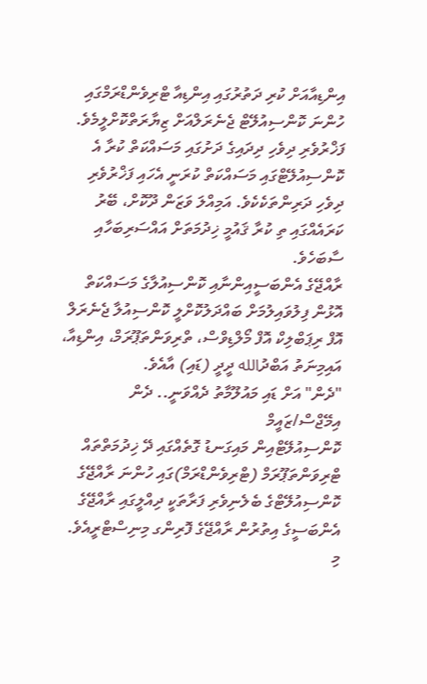އިންޑިއާއަށް ކުރި ދަތުރުގައި އިންޑިއާ ޓްރިވެންޑްރަމްގައި ހުންނަ ކޮންސިއުލޭޓް ޖެނެރަލްއަށް ޒިޔާރަތްކޮށްލީމެވެ. ފަޚްރުވެރި ދިވެހި ދިދައިގެ ދަށުގައި މަސައްކަތް ކުރާ އެ ކޮންސިއުލޭޓްގައި މަސައްކަތް ކުރަނީ އެހައި ފަޚްރުވެރި ދިވެހި ދަރިންތަކެކެވެ. އަމިއްލަ ވަޒަން ދޫކޮށް، ބޭރު ކަރައެއްގައި ތި ކުރާ ޤައުމީ ޚިދުމަތަށް އައްސަރިބަހާއި ސާބަހެވެ.
ރާއްޖޭގެ އެންބަސީއިންނާއި ކޮންސިއުލާގެ މަސައްކަތް އޮޅުން ފިލުވައިލުމަށް ބައްދަލުކޮށްލީ ކޮންސިއުލާ ޖެނެރަލް އޮފް ރިޕަބްލިކް އޮފް މޯލްޑިވްސް، ތްރިވަންތަޕޫރަމް، އިންޑިއާ، އައިމިނަތު އަބްދުالله ދީދީ (ޑައި) އާއެވެ.
"ދެން" އަށް ޑައި މައުލޫމާތު ދެއްވަނީ.. ދެން އިމޭޖްސް/ޒައީމް
ކޮންސިއުލޭޓްއިން މައިގަނޑު ގޮތެއްގައި ދޭ ޚިދުމަތްތައް
ޓްރިވަންތަޕޫރަމް (ޓްރިވެންޑްރަމް)ގައި ހުންނަ ރާއްޖޭގެ ކޮންސިއުލޭޓްގެ ބެލެނިވެރި ފަރާތަކީ ދިއްލީގައި ރާއްޖޭގެ އެންބަސީގެ އިތުރުން ރާއްޖޭގެ ފޮރިންގ މިނިސްޓްރީއެވެ. މި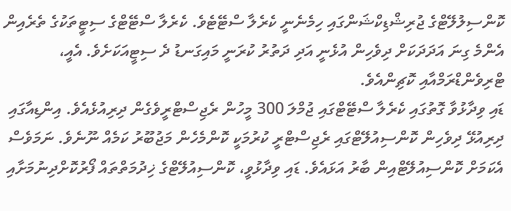ކޮންސިލުލޭޓްގެ ޖުރިޝްޑިކްޝަންގައި ހިމެނެނީ ކެރެލާ ސްޓޭޓެވެ. ކެރެލާ ސްޓޭޓްގެ ސިޓީތަކުގެ ތެރެއިން އެންމެ ގިނަ އަދަދަކަށް ދިވެހިން އުޅެނީ އަދި ދަތުރު ކުރަނީ މައިގަނޑު ދެ ސިޓީއަކަށެވެ. އެއީ، ޓްރިވެންޑްރަމްއާއި ކޮޗިންއެވެ.
ޑައި ވިދާޅުވާ ގޮތުގައި ކެރެލާ ސްޓޭޓްގައި ޖުމްލަ 300 މީހުން ރެޖިސްޓްރީވެގެން ދިރިއުޅެއެވެ. އިންޑިއާގައި ދިރިއުޅޭ ދިވެހިން ކޮންސިއުލޭޓްގައި ރެޖިސްޓްރީ ކުރުމަކީ ކޮންމެހެން މަޖުބޫރު ކަމެއް ނޫނެވެ. ނަމަވެސް އެކަމަށް ކޮންސިއުލޭޓްއިން ބާރު އަޅައެވެ. ޑައި ވިދާޅުވީ، ކޮންސިއުލޭޓްގެ ޚިދުމަތްތައް ފޯރުކޮށްދިނުމަށާއި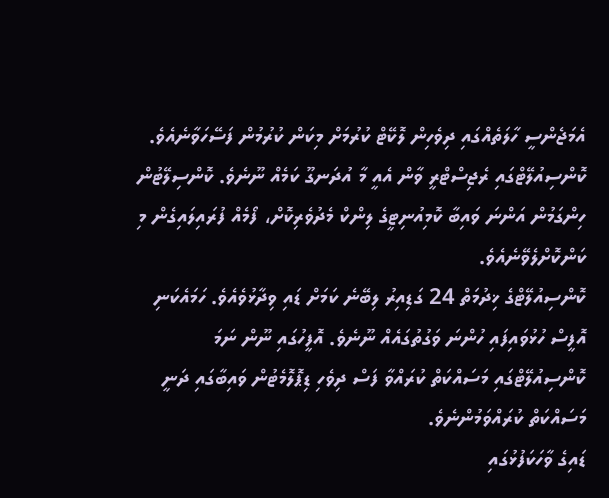އެމަޖެންސީ ހާލަތެއްގައި ދިވެހިން ލޮކޭޓް ކުރުމަށް މިކަން ކުރުމުން ފަސޭހަވާނެއެވެ.
ކޮންސިއުލޭޓްގައި ރެޖިސްޓްރީ ވާން އެއީ މާ އުދަނގޫ ކަމެއް ނޫނެވެ. ކޮންސިލޭޓުން ހިންގަމުން އަންނަ ވައިބާ ކޮމިއުނިޓީގެ ލިންކް މެދުވެރިކޮށް، ފޯމެއް ފުރައިލައިގެން މި ކަންކޮށްލެވޭނެއެވެ.
ކޮންސިއުލޭޓްގެ ޚިދުމަތް 24 ގަޑިއިރު ލިބޭނެ ކަމަށް ޑައި ވިދާޅުވެއެވެ. ހަމައެކަނި އޮފީސް ހުޅުވައިފައި ހުންނަ ވަގުތުގައެއް ނޫނެވެ. އޮފީހުގައި ނޫން ނަމަ ކޮންސިއުލޭޓްގައި މަސައްކަތް ކުރައްވާ ފަސް ދިވެހި ޑިޕޮލޮމެޓުން ވައިބާގައި ދަނީ މަސައްކަތް ކުރައްވަމުންނެވެ.
ޑައިގެ ވާހަކަފުޅުގައި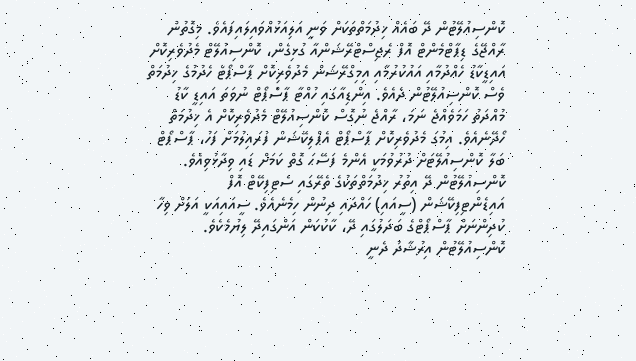ކޮންސިއުލޭޓުން ދޭ ބައެއް ޚިދުމަތްތަކަށް ވަނީ އަލިއަޅުއްވައިލައިފައެވެ. މިގޮތުން ރާއްޖޭގެ ޑިޕާޓްމެންޓް އޮފް ރެޖިސްޓްރޭޝަންއާ ގުޅިގެން، ކޮންސިއުލޭޓް މެދުވެރިކޮށް އައިޑީކާޑު ހެއްދުމާއި އައުކުރުމާއި އިމިގްރޭޝަން މެދުވެރިކޮށް ޕާސްޕޯޓް ހެދުމުގެ ޚިދުމަތް ވެސް ކޮންސިއުލޭޓުން ދެއެވެ. އިންޑިއާގައި ހުއްޓާ ޕާސްޕޯޓް ނުވަތަ އައިޑީ ކާޑު މުއްދަތު ހަމަވެއްޖެ ނަމަ، ރާއްޖެ ނުގޮސް ކޮންސިއުލޭޓް މެދުވެރިކޮށް އެ ޚިދުމަތް ހޯދޭނެއެވެ. އިމުގަ މެދުވެރިކޮށް ޕާސްޕޯޓް އެޕްލިކޭޝަން ފުރައިލުމަށް ފަހު، ޕާސްޕޯޓް ބަލާ ކޮންސިއުލޭޓަށް ދުރުވުމަކީ އެންމެ ފަސޭޙަ ގޮތް ކަމަށް ޑައި ވިދާޅުވިއެވެ.
ކޮންސިއުލޭޓުން ދޭ އިތުރު ޚިދުމަތްތަކުގެ ތެރޭގައި ސެޓިފިކޭޓް އޮފް އައިޑެންޓިފިކޭޝަން (ސީއައި) ހައްދައި ދިނުން ހިމެނެއެވެ. ސީއައިއަކީ އަލަށް ވިހާ ކުދިންނަށް ޕާސްޕޯޓްގެ ބަދަލުގައި ދޭ، ކާކުކަން އަންގައިދޭ ލިޔުމެކެވެ.
ކޮންސިއުލޭޓުން އިރުޝާދު ދެނީ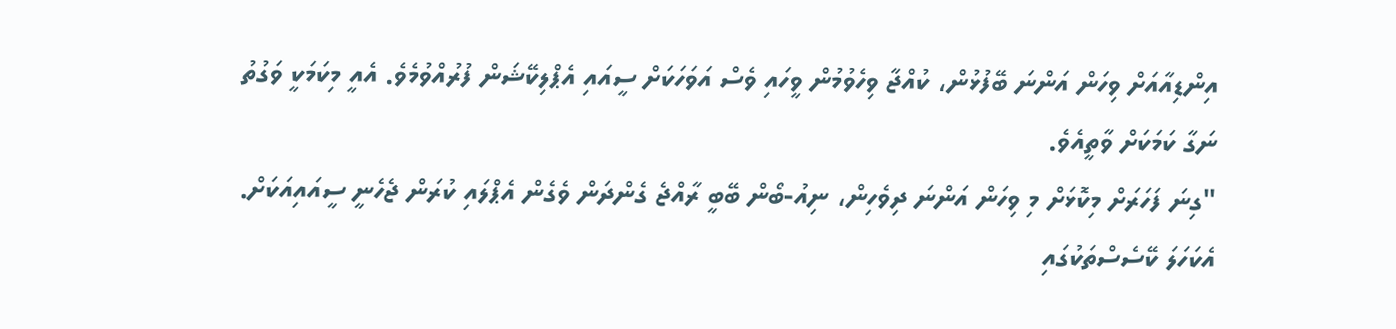އިންޑިއާއަށް ވިހަން އަންނަ ބޭފުޅުން، ކުއްޖާ ވިހެވުމުން ވީހައި ވެސް އަވަހަކަށް ސީއައި އެޕްލިކޭޝަން ފުރުއްވުމެވެ. އެއީ މިކަމަކީ ވަގުތު ނަގާ ކަމަކަށް ވާތީއެވެ.
"ގިނަ ފަހަރަށް މިކޮޅަށް މި ވިހަން އަންނަ ދިވެހިން، ނިއު-ބޯން ބޭބީ ރާއްޖެ ގެންދަން ވެގެން އެޕްލައި ކުރަން ޖެހެނީ ސީއައިއަކަށް. އެކަހަލަ ކޭސެސްތަކުގައި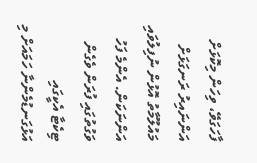ފާހަގަވޭ، ވިހަން މިކޮޅަށް އަންނައިރު ރަނގަޅަށް މައުލޫމާތު އޮޅުން ނުފިލުވައި އަންނަކަން. އެންމެ ފަހު ވަގުތުގައި ފުރަން ވެގެން ޓިކެޓާ އެކީގައި އަޅުގަނޑުމެންނާ ހަމައަށް މި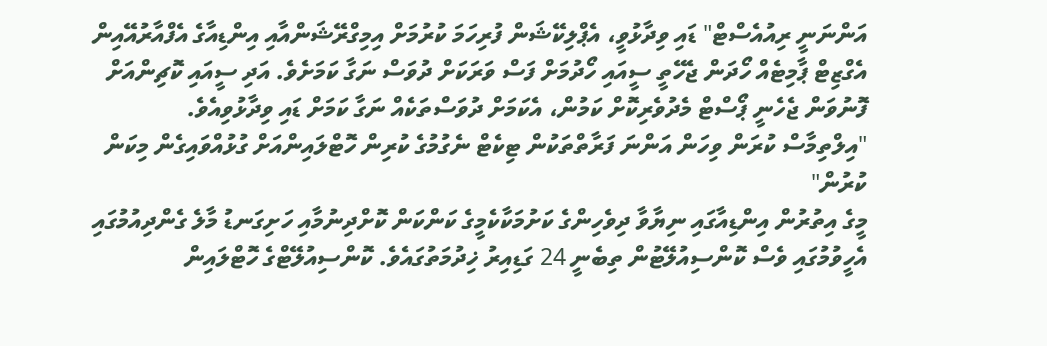އަންނަނީ ރިއުއެސްޓް" ޑައި ވިދާޅުވީ، އެޕްލިކޭޝަން ފުރިހަމަ ކުރުމަށް އިމިގްރޭޝަންއާއި އިންޑިއާގެ އެފްއާރުއޭއިން އެގްޒިޓް ޕާމިޓެއް ހޯދަން ޖެހޭތީ ސީއައި ހޯދުމަށް ފަސް ވަރަކަށް ދުވަސް ނަގާ ކަމަށެވެ. އަދި ސީއައި ކޮޗިންއަށް ފޮނުވަން ޖެހެނީ ޕޯސްޓް މެދުވެރިކޮށް ކަމުން، އެކަމަށް ދުވަސްތަކެއް ނަގާ ކަމަށް ޑައި ވިދާޅުވިއެވެ.
"އިލްތިމާސް ކުރަން ވިހަން އަންނަ ފަރާތްތަކުން ޓިކެޓް ނެގުމުގެ ކުރިން ހޮޓްލައިންއަށް ގުޅުއްވައިގެން މިކަން ކުރުން"
މީގެ އިތުރުން އިންޑިއާގައި ނިޔާވާ ދިވެހިންގެ ކަށުމަކާކެމީގެ ކަންކަން ކޮށްދިނުމާއި ހަށިގަނޑު މާލެ ގެންދިއުމުގައި އެހީވުމުގައި ވެސް ކޮންސިއުލޭޓުން ތިބެނީ 24 ގަޑިއިރު ޚިދުމަތުގައެވެ. ކޮންސިއުލޭޓްގެ ހޮޓްލައިން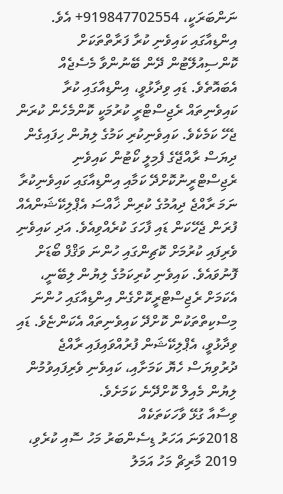ނަންބަރަކީ، 919847702554+ އެވެ.
އިންޑިއާގައި ކައިވެނި ކުރާ ފަރާތްތަކަށް ކޮންސިއުލޭޓުން ދޭން ބޭނުންވާ މެސެޖެއް އެބައޮތެވެ. ޑައި ވިދާޅުވީ، އިންޑިއާގައި ކުރާ ކައިވެނިތައް ރެޖިސްޓްރީ ކުރުމަކީ ކޮންމެހެން ކުރަން ޖެހޭ ކަމެކެވެ. ކައިވެނިކުރި ކަމުގެ ލިޔުން ހިފައިގެން ދިޔަސް ރާއްޖޭގެ ފެމިލީ ކޯޓުން ކައިވެނި ރެޖިސްޓްރީނުކޮށްދޭ ކަމާއި އިންޑިއާގައި ކައިވެނިކުރާ ނަމަ ރާއްޖެ ދިއުމުގެ ކުރިން ޚާއްސަ އެޕްލިކޭޝަންއެއް ފުރަން ޖެހޭކަން ޑައި ފާހަގަ ކުރެއްވިއެވެ. އަދި ކައިވެނި ވެރިފައި ކުރުމަށް ކޮޗިންގައި ހުންނަ ވަޤްފް ބޯޑަށް ފޮނުވައެވެ. ކައިވެނި ކުރިކަމުގެ ލިޔުން ލިބޭނީ، އެކަމަށް ރެޖިސްޓްރީކޮށްގެން އިންޑިއާގައި ހުންނަ މިސްކިތްތަކުން ކޮށްދޭ ކައިވެނިތައް އެކަންޏެވެ. ޑައި ވިދާޅުވީ، އެޕްލިކޭޝަން ފުރުއްވައިފައި ރާއްޖެ ދުރުވިޔަސް ހެޔޮ ކަމަށާއި، ކައިވެނި ވެރިފައިވުމުން ލިޔުން މެއިލް ކޮށްދޭނެ ކަމަށެވެ.
ވިސާއާ ގުޅޭ ވާހަކަތަކެއް
2018ވަނަ އަހަރު ޑިސެންބަރު މަހު ސޮއި ކުރެވި، 2019 މާރިޗް މަހު އަމަލު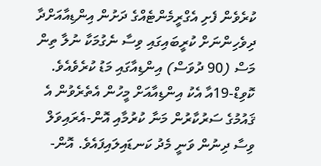ކުރެވެން ފެށި އެގްރީމެންޓެއްގެ ދަށުން އިންޑިއާއަށްދާ ދިވެހިންނަށް ކުރީބައިގައި ވިސާ ނެގުމަކާ ނުލާ ތިން މަސް (90 ދުވަސް) އިންޑިއާގައި މަޑު ކުރެވެއެވެ. ކޮވިޑް-19އާ އެކު އިންޑިއާއަށް މީހުން އެތެރެވުން އެ ޤައުމުގެ ސަރުކާރުން މަނާ ކުރުމާއި އޮން-އެރައިވަލް ވިސާ ދިނުން ވަނީ މެދު ކަނޑައިލައިފައެވެ. އޮން-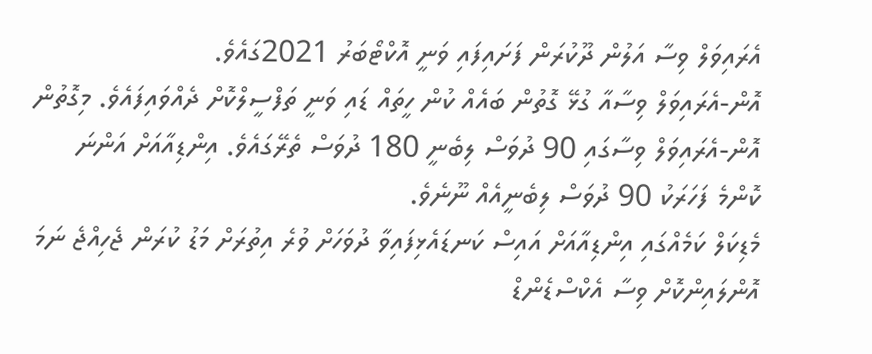އެރައިވަލް ވިސާ އަލުން ދޫކުރަން ފަށައިފައި ވަނީ އޮކްޓޯބަރު 2021ގައެވެ.
އޮން-އެރައިވަލް ވިސާއާ ގުޅޭ ގޮތުން ބައެއް ކުން ހީތައް ޑައި ވަނީ ތަފްސީލްކޮށް ދެއްވައިފައެވެ. މިގޮތުން އޮން-އެރައިވަލް ވިސާގައި 90 ދުވަސް ލިބެނީ 180 ދުވަސް ތެރޭގައެވެ. އިންޑިއާއަށް އަންނަ ކޮންމެ ފަހަރަކު 90 ދުވަސް ލިބެނީއެއް ނޫނެވެ.
މެޑިކަލް ކަމެއްގައި އިންޑިއާއަށް އައިސް ކަނޑައެޅިފައިވާ ދުވަހަށް ވުރެ އިތުރަށް މަޑު ކުރަން ޖެހިއްޖެ ނަމަ އޮންލައިންކޮށް ވިސާ އެކްސްޑެންޑް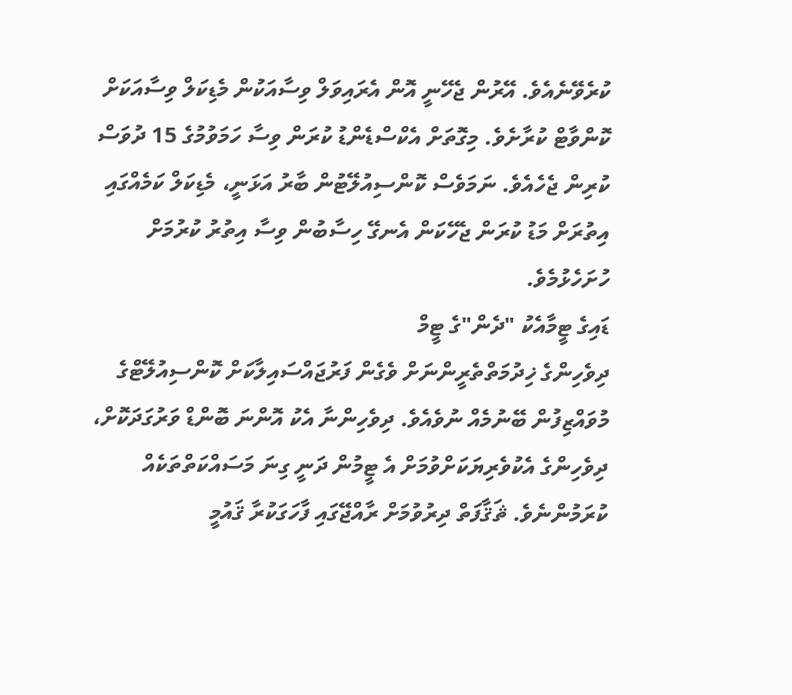ކުރެވޭނެއެވެ. އޭރުން ޖެހޭނީ އޮން އެރައިވަލް ވިސާއަކުން މެޑިކަލް ވިސާއަކަށް ކޮންވާޓް ކުރާށެވެ. މިގޮތަށް އެކްސްޑެންޑު ކުރަން ވިސާ ހަމަވުމުގެ 15 ދުވަސް ކުރިން ޖެހެއެވެ. ނަމަވެސް ކޮންސިއުލޭޓުން ބާރު އަޅަނީ، މެޑިކަލް ކަމެއްގައި އިތުރަށް މަޑު ކުރަން ޖެހޭކަން އެނގޭ ހިސާބުން ވިސާ އިތުރު ކުރުމަށް ހުށަހެޅުމެވެ.
ޑައިގެ ޓީމާއެކު "ދެން"ގެ ޓީމް
ދިވެހިންގެ ޚިދުމަތްތެރީންނަށް ވެގެން ފަރުޖައްސައިލާކަށް ކޮންސިއުލޭޓްގެ މުވައްޒިފުން ބޭނުމެއް ނުވެއެވެ. ދިވެހިންނާ އެކު އޮންނަ ބޮންޑް ވަރުގަދަކޮށް، ދިވެހިންގެ އެކުވެރިޔަކަށްވުމަށް އެ ޓީމުން ދަނީ ގިނަ މަސައްކަތްތަކެއް ކުރަމުންނެވެ. ޘަޤާފަތް ދިރުވުމަށް ރާއްޖޭގައި ފާހަގަކުރާ ޤައުމީ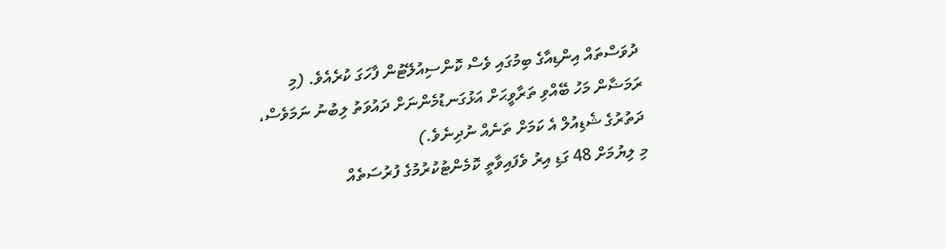ދުވަސްތައް އިންޑިއާގެ ބިމުގައި ވެސް ކޮންސިއުލޭޓުން ފާހަގަ ކުރެއެވެ. (މި ރަމަޟާން މަހު ބޭއްވި ތަރާވީޙަށް އަޅުގަނޑުމެންނަށް ދައުވަތު ލިބުނު ނަމަވެސް، ދަތުރުގެ ޝެޑިއުލް އެ ކަމަށް ތަނެއް ނުދިނެވެ.)
މި ލިޔުމަށް 48 ގަޑި އިރު ވެފައިވާތީ ކޮމެންޓުކުރުމުގެ ފުރުސަތެއް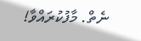ނެތް. މާފުކުރައްވާ!